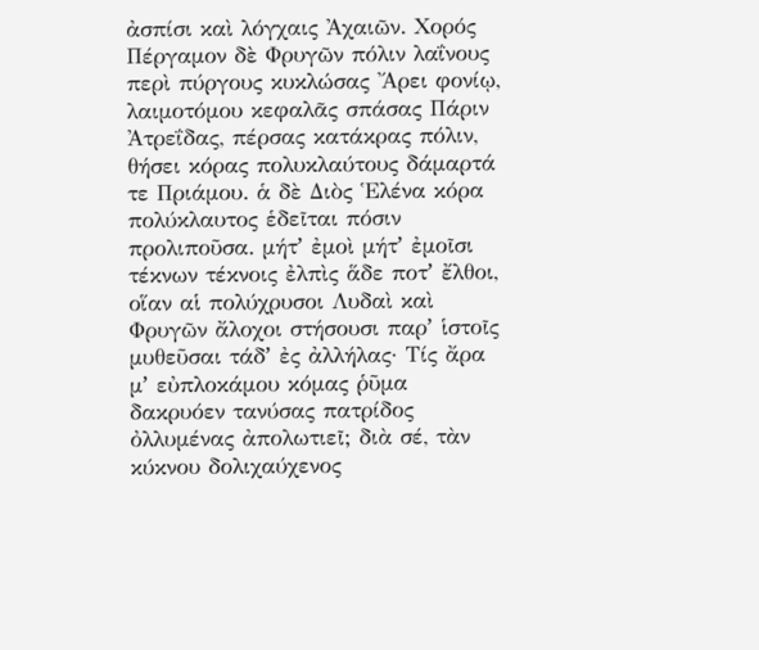ἀσπίσι καὶ λόγχαις Ἀχαιῶν. Χορός Πέργαμον δὲ Φρυγῶν πόλιν λαΐνους περὶ πύργους κυκλώσας Ἄρει φονίῳ, λαιμοτόμου κεφαλᾶς σπάσας Πάριν Ἀτρεΐδας, πέρσας κατάκρας πόλιν, θήσει κόρας πολυκλαύτους δάμαρτά τε Πριάμου. ἁ δὲ Διὸς Ἑλένα κόρα πολύκλαυτος ἑδεῖται πόσιν προλιποῦσα. μήτʼ ἐμοὶ μήτʼ ἐμοῖσι τέκνων τέκνοις ἐλπὶς ἅδε ποτʼ ἔλθοι, οἵαν αἱ πολύχρυσοι Λυδαὶ καὶ Φρυγῶν ἄλοχοι στήσουσι παρʼ ἱστοῖς μυθεῦσαι τάδʼ ἐς ἀλλήλας· Τίς ἄρα μʼ εὐπλοκάμου κόμας ῥῦμα δακρυόεν τανύσας πατρίδος ὀλλυμένας ἀπολωτιεῖ; διὰ σέ, τὰν κύκνου δολιχαύχενος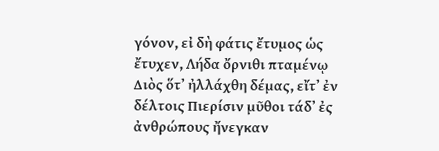γόνον, εἰ δὴ φάτις ἔτυμος ὡς ἔτυχεν, Λήδα ὄρνιθι πταμένῳ Διὸς ὅτʼ ἠλλάχθη δέμας, εἴτʼ ἐν δέλτοις Πιερίσιν μῦθοι τάδʼ ἐς ἀνθρώπους ἤνεγκαν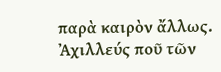παρὰ καιρὸν ἄλλως. Ἀχιλλεύς ποῦ τῶν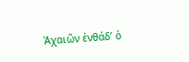Ἀχαιῶν ἐνθάδʼ ὁ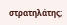στρατηλάτης;